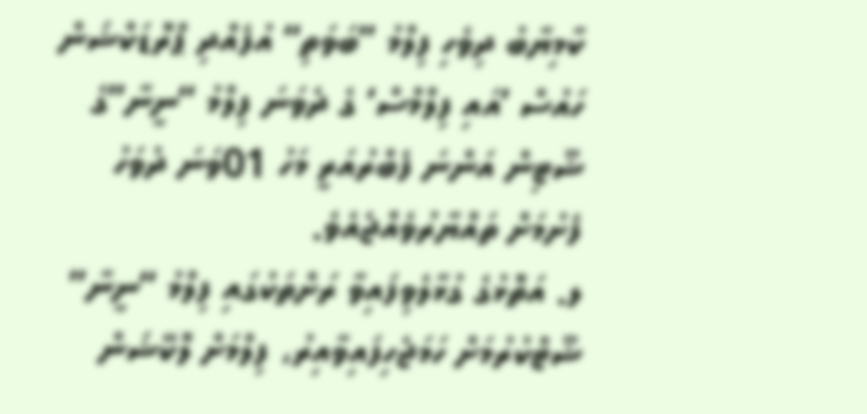ކާމިޔާބު ދިވެހި ފިލްމު ”ބަވަތި“ އުފެއްދި ޕްރޮޑަކްޝަން ހައުސް ’އައި ފިލްމްސް‘ ގެ ދެވަނަ ފިލްމު “ނީނާ”ގެ ޝޫޓިން އަންނަ ފެބްރުއަރީ މަހު 01ވަނަ ދުވަހު ފެށުމަށް ތައްޔާރުވެއްޖެއެވެ.
ލ. އަތޮޅުގެ ގުޅާލެވިފައިވާ ރަށްތަކުގައި ފިލްމު “ނީނާ” ޝޫޓްކުރުމަށް ހަމަޖެހިފައިވާއިރު، ފިލްމަށް ލޮކޭޝަން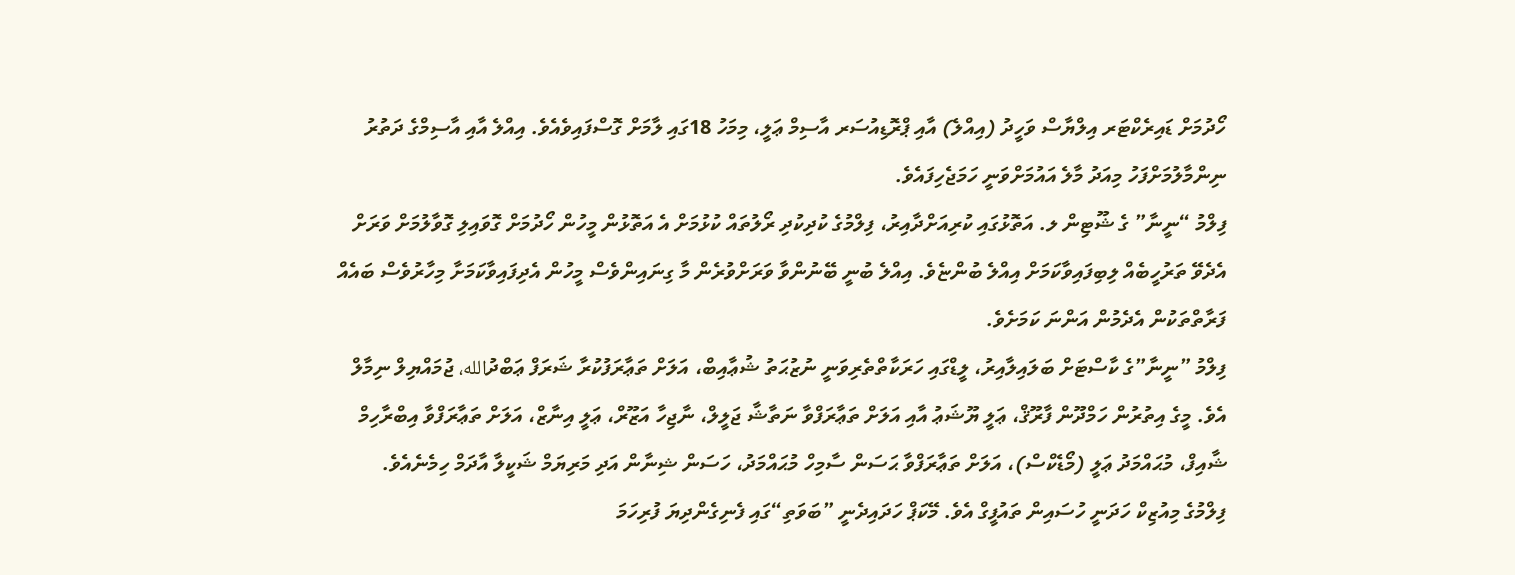ހޯދުމަށް ޑައިރެކްޓަރ އިލްޔާސް ވަހީދު (އިއްލެ) އާއި ޕްރޮޑިއުސަރ އާސިމް ޢަލީ، މިމަހު 18ގައި ލާމަށް ގޮސްފައިވެއެވެ. އިއްލެ އާއި އާސިމްގެ ދަތުރު ނިންމާލުމަށްފަހު މިއަދު މާލެ އައުމަށްވަނީ ހަމަޖެހިފައެވެ.
ފިލްމު “ނީނާ” ގެ ޝޫޓިން ލ. އަތޮޅުގައި ކުރިއަށްދާއިރު، ފިލްމުގެ ކުދިކުދި ރޯލުތައް ކުޅުމަށް އެ އަތޮޅުން މީހުން ހޯދުމަށް ގޮވައިލި ގޮވާލުމަށް ވަރަށް އެދެވޭ ތަރުހީބެއް ލިބިފައިވާކަމަށް އިއްލެ ބުންޏެވެ. އިއްލެ ބުނީ ބޭނުންވާ ވަރަށްވުރެން މާ ގިނައިންވެސް މީހުން އެދިފައިވާކަމަށާ މިހާރުވެސް ބައެއް ފަރާތްތަކުން އެދެމުން އަންނަ ކަމަށެވެ.
ފިލްމު ”ނީނާ”ގެ ކާސްޓަށް ބަލައިލާއިރު، ލީޑްގައި ހަރަކާތްތެރިވަނީ ނުޒުޙަތު ޝުޢާއިބް، އަލަށް ތަޢާރަފުކުރާ ޝަރަފް ޢަބްދުالله، ޖުމައްޔިލް ނިމާލް އެވެ. މީގެ އިތުރުން ހަމްދޫން ފާރޫޤް، ޢަލީ ޔޫޝަޢު އާއި އަލަށް ތަޢާރަފްވާ ނަތާޝާ ޖަލީލް، ނާޖިހާ އަޒޫރް، ޢަލީ އިނާޒް، އަލަށް ތަޢާރަފްވާ އިބްރާހިމް ޝާއިފް، މުޙައްމަދު ޢަލީ (މޯޑެކްސް)، އަލަށް ތަޢާރަފްވާ ޙަސަން ސާމިހް މުޙައްމަދު، ހަސަން ޝިނާން އަދި މަރިޔަމް ޝަކީލާ އާދަމް ހިމެނެއެވެ.
ފިލްމުގެ މިއުޒިކް ހަދަނީ ހުސައިން ތައުފީގް އެވެ. މޭކަޕް ހަދައިދެނީ ”ބަވަތި“ގައި ފެނިގެންދިޔަ ފުރިހަމަ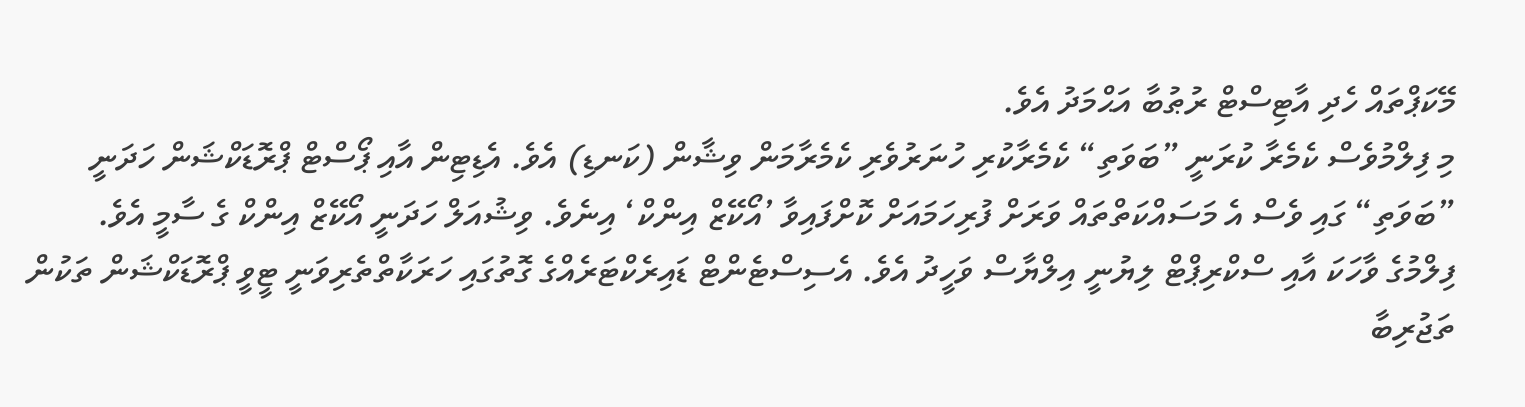މޭކަޕްތައް ހެދި އާޓިސްޓް ރުޠުބާ އަޙްމަދު އެވެ.
މި ފިލްމުވެސް ކެމެރާ ކުރަނީ ”ބަވަތި“ ކެމެރާކުރި ހުނަރުވެރި ކެމެރާމަން ވިޝާން (ކަނޑި) އެވެ. އެޑިޓިން އާއި ޕޯސްޓް ޕްރޮޑަކްޝަން ހަދަނީ ”ބަވަތި“ ގައި ވެސް އެ މަސައްކަތްތައް ވަރަށް ފުރިހަމައަށް ކޮށްފައިވާ ’އޯކޭޒް އިންކް‘ އިނެވެ. ވިޝުއަލް ހަދަނީ އޯކޭޒް އިންކް ގެ ސާމީ އެވެ.
ފިލްމުގެ ވާހަކަ އާއި ސްކްރިޕްޓް ލިޔުނީ އިލްޔާސް ވަހީދު އެވެ. އެސިސްޓެންޓް ޑައިރެކްޓަރެއްގެ ގޮތުގައި ހަރަކާތްތެރިވަނީ ޓީވީ ޕްރޮޑަކްޝަން ތަކުން ތަޖުރިބާ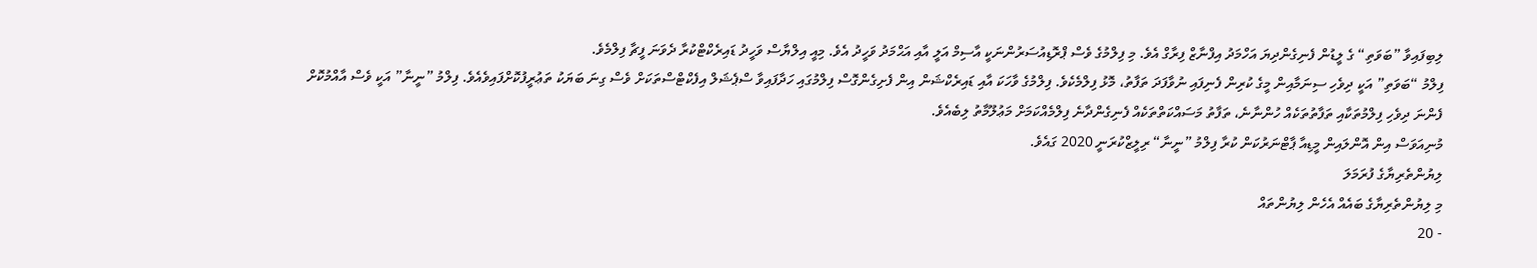ލިބިފައިވާ ”ބަވަތި“ ގެ ލީޑުން ފެނިގެންދިޔަ އަހްމަދު އިފްނާޒް ފިރާގް އެވެ. މި ފިލްމުގެ ވެސް ޕްރޮޑިއުސަރުންނަކީ އާސިމް އަލީ އާއި އަޙްމަދު ވަހީދު އެވެ. މިއީ އިލްޔާސް ވަހީދު ޑައިރެކްޓްކުރާ ދެވަނަ ފީޗާ ފިލްމެވެ.
ފިލްމު “ބަވަތި” އަކީ ދިވެހި ސިނަމާއިން މީގެ ކުރިން ފެނިފައި ނުވާފަދަ ތަފާތު، މޮޅު ފިލްމެކެވެ. ފިލްމުގެ ވާހަކަ އާއި ޑައިރެކްޝަން އިން ފެށިގެންގޮސް ފިލްމުގައި ހަދާފައިވާ ސްޕެޝަލް އިފެކްޓްސްތަކަށް ވެސް ގިނަ ބަޔަކު ތަޢުރީފުކޮށްފައިވެއެވެ. ފިލްމު ”ނީނާ” އަކީ ވެސް އާއްމުކޮށް ފެންނަ ދިވެހި ފިލްމުތަކާއި ތަފާތުތަކެއް ހުންނާނެ، ތަފާތު މަސައްކަތްތަކެއް ފެނިގެންދާނެ ފިލްމެއްކަމަށް މަޢުލޫމާތު ލިބެއެވެ.
މުނިއަވަސް އިން އޮންލައިން މީޑިއާ ޕާޓްނަރުކަން ކުރާ ފިލްމު ”ނީނާ“ ރިލީޒްކުރަނީ 2020 ގައެވެ.
ލިޔުންތެރިޔާގެ ފުރަމަލަ
މި ލިޔުންތެރިޔާގެ ބައެއް އެހެން ލިޔުންތައް
- 20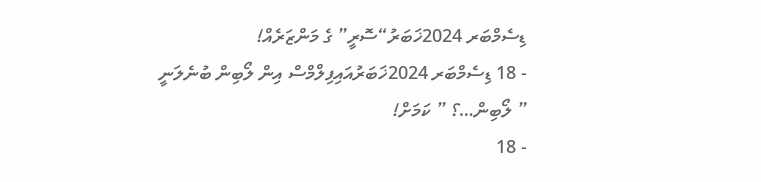ޑިސެމްބަރ 2024ޚަބަރު“ސޮރީ” ގެ މަންޒަރެއް!
- 18 ޑިސެމްބަރ 2024ޚަބަރުއައިފިލްމްސް އިން ލޯބިން ބުނެލަނީ ” ލޯބިން…؟ ” ކަމަށް!
- 18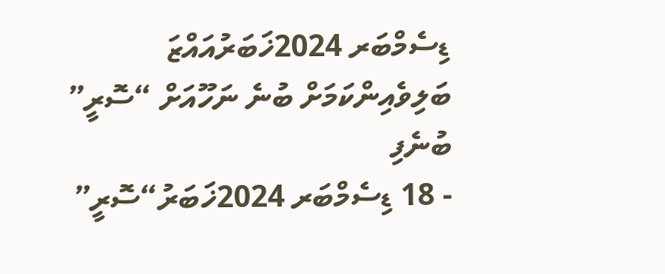ޑިސެމްބަރ 2024ޚަބަރުއައްޒަ ބަލިވެއިންކަމަށް ބުނެ ނަހޫއަށް “ސޮރީ” ބުނެފި
- 18 ޑިސެމްބަރ 2024ޚަބަރު“ސޮރީ”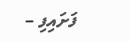ފަށައިފި –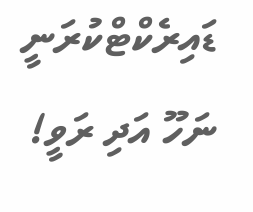ޑައިރެކްޓްކުރަނީ ނަހޫ އަދި ރަވީ!